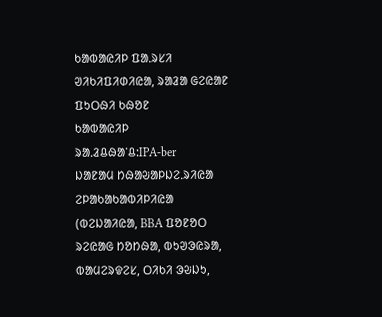ᱠᱟᱵᱟᱭᱤᱞ ᱯᱟᱹᱨᱥᱤ
ᱣᱤᱠᱤᱯᱤᱰᱤᱭᱟ, ᱨᱟᱲᱟ ᱜᱮᱭᱟᱱ ᱯᱩᱛᱷᱤ ᱠᱷᱚᱱ
ᱠᱟᱵᱟᱭᱤᱞ
ᱨᱟᱹᱲᱪᱷᱟᱸᱪ:IPA-ber
ᱡᱟᱱᱟᱢ ᱴᱷᱟᱶᱟᱞᱡᱮᱹᱨᱤᱭᱟ
ᱮᱞᱟᱠᱟᱠᱟᱵᱤᱞᱤᱭᱟ (ᱵᱮᱡᱟᱤᱭᱟ, BBA ᱯᱚᱱᱚᱛ ᱨᱮᱭᱟᱜ ᱴᱚᱴᱷᱟ, ᱵᱩᱣᱳᱭᱨᱟ, ᱵᱟᱢᱮᱨᱫᱮᱥ, ᱛᱤᱠᱤ ᱳᱶᱡᱩ,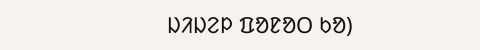ᱡᱤᱡᱮᱞ ᱯᱚᱱᱚᱛ ᱠᱚ)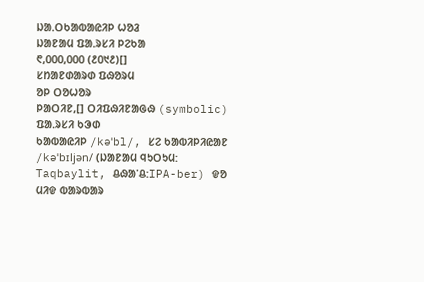ᱡᱟᱹᱛᱠᱟᱵᱟᱭᱤᱞ ᱦᱚᱲ
ᱡᱟᱱᱟᱢ ᱯᱟᱹᱨᱥᱤ ᱞᱮᱠᱟ
᱖,᱐᱐᱐,᱐᱐᱐ (᱒᱐᱑᱒)[]
ᱥᱴᱟᱱᱰᱟᱨᱰ ᱯᱷᱚᱨᱢ
ᱚᱞ ᱛᱚᱦᱚᱨ
ᱞᱟᱛᱤᱱ,[] ᱛᱤᱯᱷᱤᱱᱟᱜᱷ (symbolic)
ᱯᱟᱹᱨᱥᱤ ᱠᱳᱰ
ᱠᱟᱵᱟᱭᱤᱞ /kəˈbl/, ᱥᱮ ᱠᱟᱵᱤᱞᱤᱭᱟᱱ /kəˈbɪljən/ (ᱡᱟᱱᱟᱢ ᱧᱩᱛᱩᱢ: Taqbaylit, ᱪᱷᱟᱸᱪ:IPA-ber) ᱫᱚ ᱢᱤᱫ ᱵᱟᱨᱵᱟᱨ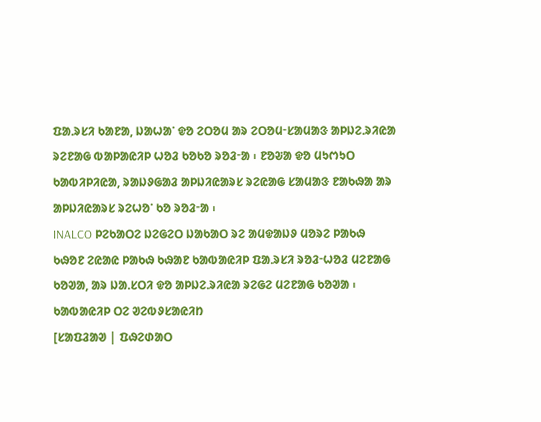ᱯᱟᱹᱨᱥᱤ ᱠᱟᱱᱟ, ᱡᱟᱦᱟᱸ ᱫᱚ ᱮᱛᱚᱢ ᱟᱨ ᱮᱛᱚᱢᱼᱥᱟᱢᱟᱝ ᱟᱞᱡᱮᱹᱨᱤᱭᱟ ᱨᱮᱱᱟᱜ ᱵᱟᱞᱟᱭᱤᱞ ᱦᱚᱲ ᱠᱚᱠᱚ ᱨᱚᱲᱼᱟ ᱾ ᱱᱚᱶᱟ ᱫᱚ ᱢᱩᱬᱩᱛ ᱠᱟᱵᱤᱞᱤᱭᱟ, ᱨᱟᱡᱽᱜᱟᱲ ᱟᱞᱡᱤᱭᱟᱨᱥ ᱨᱮᱭᱟᱜ ᱥᱟᱢᱟᱝ ᱱᱟᱠᱷᱟ ᱟᱨ ᱟᱞᱡᱤᱭᱟᱨᱥ ᱨᱮᱦᱚᱸ ᱠᱚ ᱨᱚᱲᱼᱟ ᱾
INALCO ᱞᱮᱠᱟᱛᱮ ᱡᱮᱜᱮᱛ ᱡᱟᱠᱟᱛ ᱨᱮ ᱟᱢᱫᱟᱡᱽ ᱢᱚᱨᱮ ᱞᱟᱠᱷ ᱠᱷᱚᱱ ᱮᱭᱟᱭ ᱞᱟᱠᱷ ᱠᱷᱟᱱ ᱠᱟᱵᱟᱭᱤᱞ ᱯᱟᱹᱨᱥᱤ ᱨᱚᱲᱼᱦᱚᱲ ᱢᱮᱱᱟᱜ ᱠᱚᱣᱟ, ᱟᱨ ᱡᱟᱹᱥᱛᱤ ᱫᱚ ᱟᱞᱡᱮᱹᱨᱤᱭᱟ ᱨᱮᱜᱮ ᱢᱮᱱᱟᱜ ᱠᱚᱣᱟ ᱾
ᱠᱟᱵᱟᱭᱤᱞ ᱛᱮ ᱣᱮᱵᱽᱥᱟᱭᱤᱴ
[ᱥᱟᱯᱲᱟᱣ | ᱯᱷᱮᱰᱟᱛ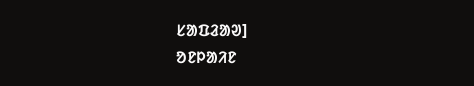ᱥᱟᱯᱲᱟᱣ]
ᱚᱱᱞᱟᱤᱱ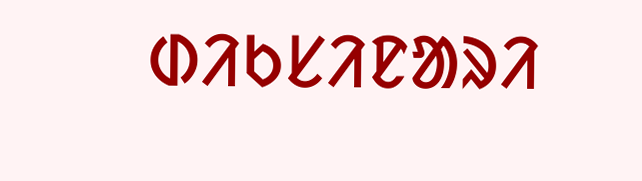ᱰᱤᱠᱥᱤᱱᱟᱨᱤ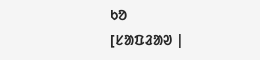ᱠᱚ
[ᱥᱟᱯᱲᱟᱣ |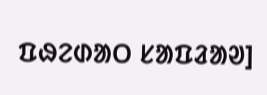ᱯᱷᱮᱰᱟᱛ ᱥᱟᱯᱲᱟᱣ]